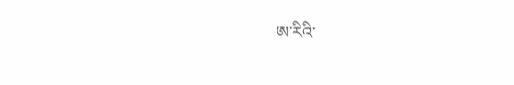ཨ་རིའི་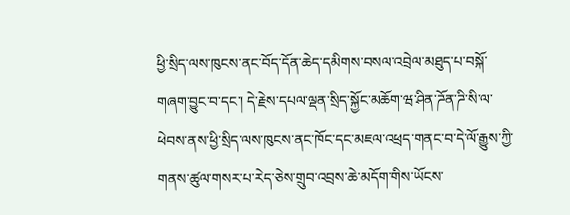ཕྱི་སྲིད་ལས་ཁུངས་ནང་བོད་དོན་ཆེད་དམིགས་བསལ་འབྲེལ་མཐུད་པ་བསྐོ་གཞག་བྱུང་བ་དང་། དེ་རྗེས་དཔལ་ལྡན་སྲིད་སྐྱོང་མཆོག་ཝ་ཤིན་ཌོན་ཌི་སི་ལ་ཕེབས་ནས་ཕྱི་སྲིད་ལས་ཁུངས་ནང་ཁོང་དང་མཇལ་འཕྲད་གནང་བ་དེ་ལོ་རྒྱུས་ཀྱི་གནས་ཚུལ་གསར་པ་རེད་ཅེས་གྲུབ་འབྲས་ཆེ་མདོག་གིས་ཡོངས་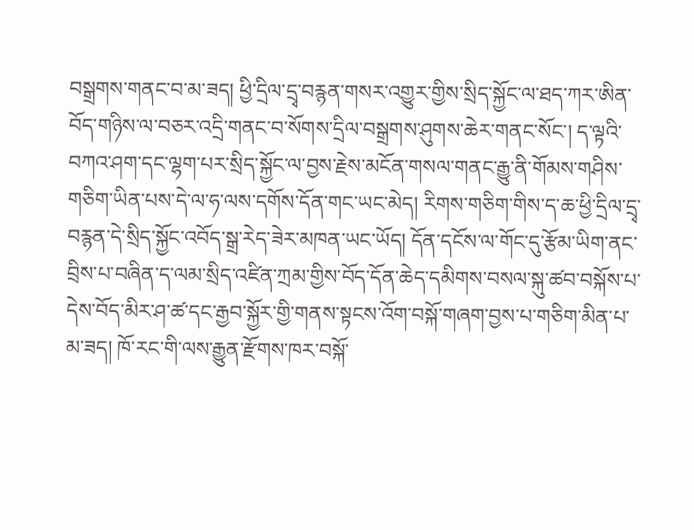བསྒྲགས་གནང་བ་མ་ཟད། ཕྱི་དྲིལ་དྲྭ་བརྙན་གསར་འགྱུར་གྱིས་སྲིད་སྐྱོང་ལ་ཐད་ཀར་ཨིན་བོད་གཉིས་ལ་བཅར་འདྲི་གནང་བ་སོགས་དྲིལ་བསྒྲགས་ཤུགས་ཆེར་གནང་སོང་། ད་ལྟའི་བཀའ་ཤག་དང་ལྷག་པར་སྲིད་སྐྱོང་ལ་བྱས་རྗེས་མངོན་གསལ་གནང་རྒྱུ་ནི་གོམས་གཤིས་གཅིག་ཡིན་པས་དེ་ལ་ཧ་ལས་དགོས་དོན་གང་ཡང་མེད། རིགས་གཅིག་གིས་ད་ཆ་ཕྱི་དྲིལ་དྲྭ་བརྙན་དེ་སྲིད་སྐྱོང་འབོད་སྒྲ་རེད་ཟེར་མཁན་ཡང་ཡོད། དོན་དངོས་ལ་གོང་དུ་རྩོམ་ཡིག་ནང་བྲིས་པ་བཞིན་ད་ལམ་སྲིད་འཛིན་ཀྲམ་གྱིས་བོད་དོན་ཆེད་དམིགས་བསལ་སྐུ་ཚབ་བསྐོས་པ་དེས་བོད་མིར་ཤ་ཚ་དང་རྒྱབ་སྐྱོར་གྱི་གནས་སྟངས་འོག་བསྐོ་གཞག་བྱས་པ་གཅིག་མིན་པ་མ་ཟད། ཁོ་རང་གི་ལས་རྒྱུན་རྫོགས་ཁར་བསྐོ་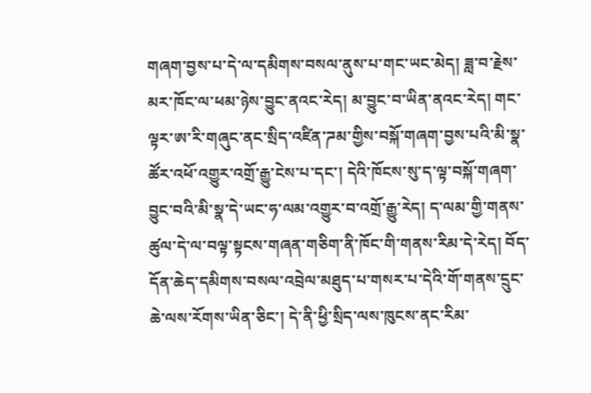གཞག་བྱས་པ་དེ་ལ་དམིགས་བསལ་ནུས་པ་གང་ཡང་མེད། ཟླ་བ་རྗེས་མར་ཁོང་ལ་ཕམ་ཉེས་བྱུང་ནའང་རེད། མ་བྱུང་བ་ཡིན་ནའང་རེད། གང་ལྟར་ཨ་རི་གཞུང་ནང་སྲིད་འཛིན་ཌམ་གྱིས་བསྐོ་གཞག་བྱས་པའི་མི་སྣ་ཚོར་འཕོ་འགྱུར་འགྲོ་རྒྱུ་ངེས་པ་དང་། དེའི་ཁོངས་སུ་ད་ལྟ་བསྐོ་གཞག་བྱུང་བའི་མི་སྣ་དེ་ཡང་ཧ་ལམ་འགྱུར་བ་འགྲོ་རྒྱུ་རེད། ད་ལམ་གྱི་གནས་ཚུལ་དེ་ལ་བལྟ་སྟངས་གཞན་གཅིག་ནི་ཁོང་གི་གནས་རིམ་དེ་རེད། བོད་དོན་ཆེད་དམིགས་བསལ་འབྲེལ་མཐུད་པ་གསར་པ་དེའི་གོ་གནས་དྲུང་ཆེ་ལས་རོགས་ཡིན་ཅིང་། དེ་ནི་ཕྱི་སྲིད་ལས་ཁུངས་ནང་རིམ་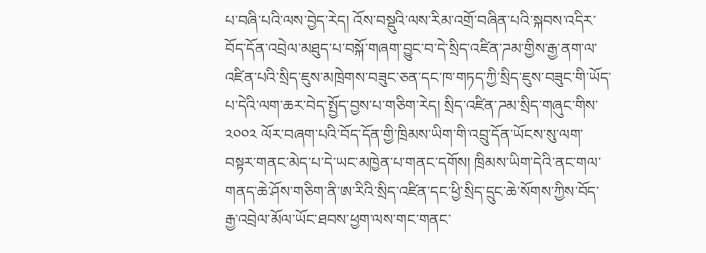པ་བཞི་པའི་ལས་བྱེད་རེད། འོས་བསྡུའི་ལས་རིམ་འགྲོ་བཞིན་པའི་སྐབས་འདིར་བོད་དོན་འབྲེལ་མཐུད་པ་བསྐོ་གཞག་བྱུང་བ་དེ་སྲིད་འཛིན་ཌམ་གྱིས་རྒྱ་ནག་ལ་འཛིན་པའི་སྲིད་ཇུས་མཁྲེགས་བཟུང་ཅན་དང་ཁ་གཏད་ཀྱི་སྲིད་ཇུས་བཟུང་གི་ཡོད་པ་དེའི་ལག་ཆར་བེད་སྤྱོད་བྱས་པ་གཅིག་རེད། སྲིད་འཛིན་ཌམ་སྲིད་གཞུང་གིས་༢༠༠༢ ལོར་བཞག་པའི་བོད་དོན་གྱི་ཁྲིམས་ཡིག་གི་འབྲུ་དོན་ཡོངས་སུ་ལག་བསྟར་གནང་མེད་པ་དེ་ཡང་མཁྱེན་པ་གནང་དགོས། ཁྲིམས་ཡིག་དེའི་ནང་གལ་གནད་ཆེ་ཤོས་གཅིག་ནི་ཨ་རིའི་སྲིད་འཛིན་དང་ཕྱི་སྲིད་དྲུང་ཆེ་སོགས་ཀྱིས་བོད་རྒྱ་འབྲེལ་མོལ་ཡོང་ཐབས་ཕྱག་ལས་གང་གནང་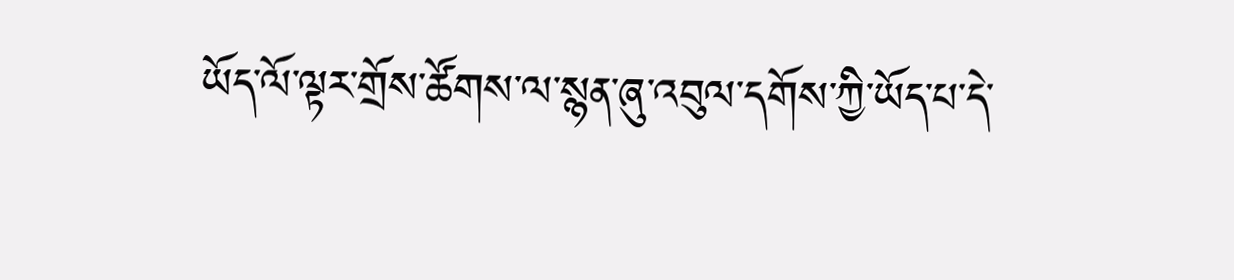ཡོད་ལོ་ལྟར་གྲོས་ཚོགས་ལ་སྙན་ཞུ་འབུལ་དགོས་ཀྱི་ཡོད་པ་དེ་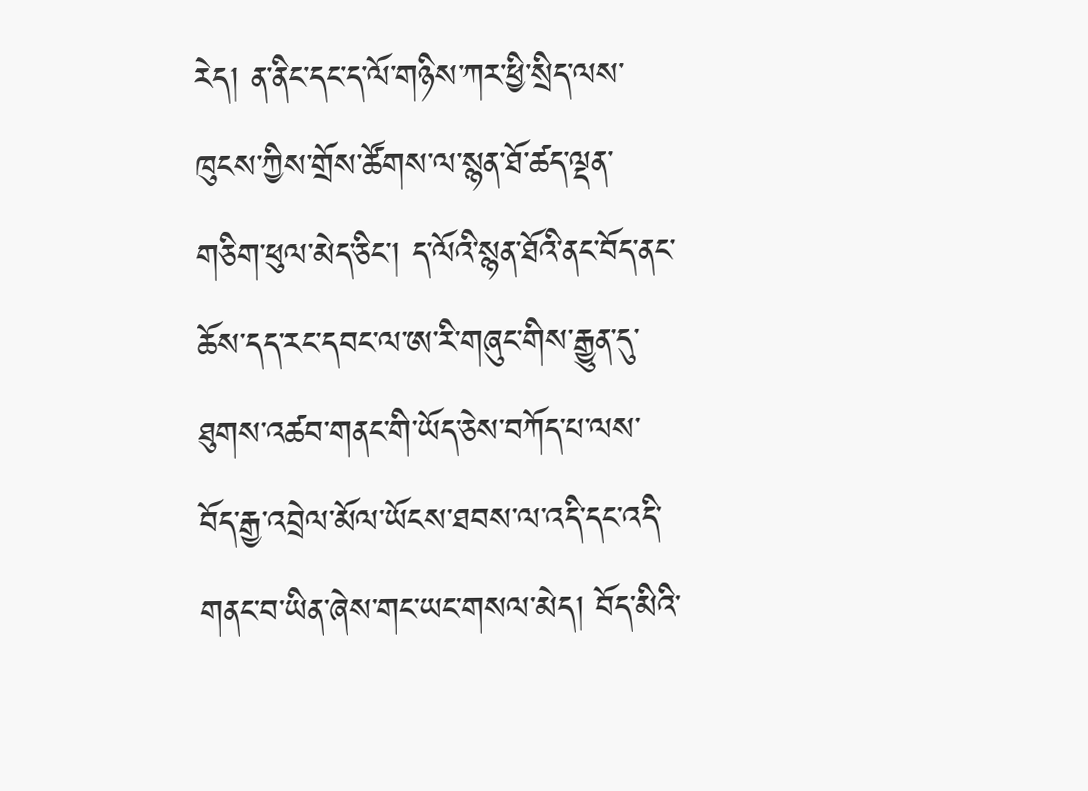རེད། ན་ནིང་དང་ད་ལོ་གཉིས་ཀར་ཕྱི་སྲིད་ལས་ཁུངས་ཀྱིས་གྲོས་ཚོགས་ལ་སྙན་ཐོ་ཚད་ལྡན་གཅིག་ཕུལ་མེད་ཅིང་། ད་ལོའི་སྙན་ཐོའི་ནང་བོད་ནང་ཆོས་དད་རང་དབང་ལ་ཨ་རི་གཞུང་གིས་རྒྱུན་དུ་ཐུགས་འཚབ་གནང་གི་ཡོད་ཅེས་བཀོད་པ་ལས་བོད་རྒྱ་འབྲེལ་མོལ་ཡོངས་ཐབས་ལ་འདི་དང་འདི་གནང་བ་ཡིན་ཞེས་གང་ཡང་གསལ་མེད། བོད་མིའི་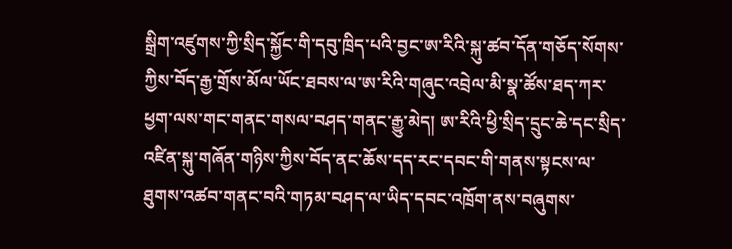སྒྲིག་འཛུགས་ཀྱི་སྲིད་སྐྱོང་གི་དབུ་ཁྲིད་པའི་བྱང་ཨ་རིའི་སྐུ་ཚབ་དོན་གཅོད་སོགས་ཀྱིས་བོད་རྒྱ་གྲོས་མོལ་ཡོང་ཐབས་ལ་ཨ་རིའི་གཞུང་འབྲེལ་མི་སྣ་ཚོས་ཐད་ཀར་ཕྱག་ལས་གང་གནང་གསལ་བཤད་གནང་རྒྱུ་མེད། ཨ་རིའི་ཕྱི་སྲིད་དྲུང་ཆེ་དང་སྲིད་འཛིན་སྐུ་གཞོན་གཉིས་ཀྱིས་བོད་ནང་ཆོས་དད་རང་དབང་གི་གནས་སྟངས་ལ་ཐུགས་འཚབ་གནང་བའི་གཏམ་བཤད་ལ་ཡིད་དབང་འཁྲོག་ནས་བཞུགས་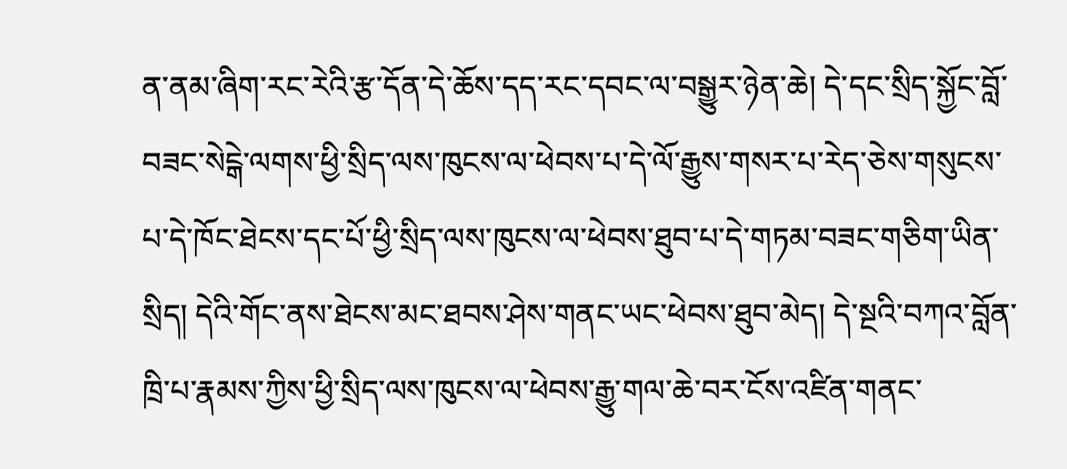ན་ནམ་ཞིག་རང་རེའི་རྩ་དོན་དེ་ཆོས་དད་རང་དབང་ལ་བསྒྱུར་ཉེན་ཆེ། དེ་དང་སྲིད་སྐྱོང་བློ་བཟང་སེངྒེ་ལགས་ཕྱི་སྲིད་ལས་ཁུངས་ལ་ཕེབས་པ་དེ་ལོ་རྒྱུས་གསར་པ་རེད་ཅེས་གསུངས་པ་དེ་ཁོང་ཐེངས་དང་པོ་ཕྱི་སྲིད་ལས་ཁུངས་ལ་ཕེབས་ཐུབ་པ་དེ་གཏམ་བཟང་གཅིག་ཡིན་སྲིད། དེའི་གོང་ནས་ཐེངས་མང་ཐབས་ཤེས་གནང་ཡང་ཕེབས་ཐུབ་མེད། དེ་སྔའི་བཀའ་བློན་ཁྲི་པ་རྣམས་ཀྱིས་ཕྱི་སྲིད་ལས་ཁུངས་ལ་ཕེབས་རྒྱུ་གལ་ཆེ་བར་ངོས་འཛིན་གནང་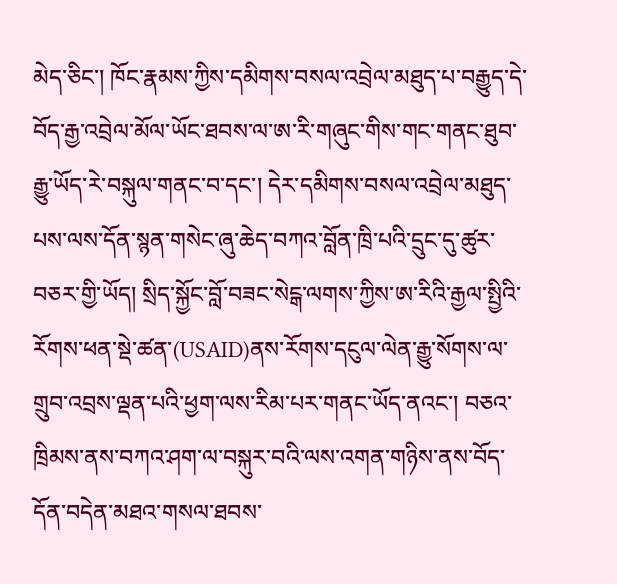མེད་ཅིང་། ཁོང་རྣམས་ཀྱིས་དམིགས་བསལ་འབྲེལ་མཐུད་པ་བརྒྱུད་དེ་བོད་རྒྱ་འབྲེལ་མོལ་ཡོང་ཐབས་ལ་ཨ་རི་གཞུང་གིས་གང་གནང་ཐུབ་རྒྱུ་ཡོད་རེ་བསྐུལ་གནང་བ་དང་། དེར་དམིགས་བསལ་འབྲེལ་མཐུད་པས་ལས་དོན་སྙན་གསེང་ཞུ་ཆེད་བཀའ་བློན་ཁྲི་པའི་དྲུང་དུ་ཚུར་བཅར་གྱི་ཡོད། སྲིད་སྐྱོང་བློ་བཟང་སེངྒ་ལགས་ཀྱིས་ཨ་རིའི་རྒྱལ་སྤྱིའི་རོགས་ཕན་སྡེ་ཚན་(USAID)ནས་རོགས་དངུལ་ལེན་རྒྱུ་སོགས་ལ་གྲུབ་འབྲས་ལྡན་པའི་ཕྱག་ལས་རིམ་པར་གནང་ཡོད་ནའང་། བཅའ་ཁྲིམས་ནས་བཀའ་ཤག་ལ་བསྐུར་བའི་ལས་འགན་གཉིས་ནས་བོད་དོན་བདེན་མཐའ་གསལ་ཐབས་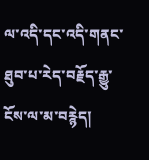ལ་འདི་དང་འདི་གནང་ཐུབ་པ་རེད་བརྗོད་རྒྱུ་ངོས་ལ་མ་བརྙེད།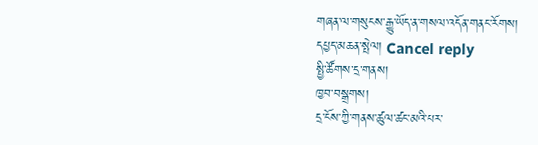གཞན་ལ་གསུངས་རྒྱུ་ཡོད་ན་གསལ་འདོན་གནང་རོགས།
དཔྱད་མཆན་སྤེལ། Cancel reply
སྤྱི་ཚོགས་དྲ་གནས།
ཁྱབ་བསྒྲགས།
དྲ་ངོས་ཀྱི་གནས་ཚུལ་ཚང་མའི་པར་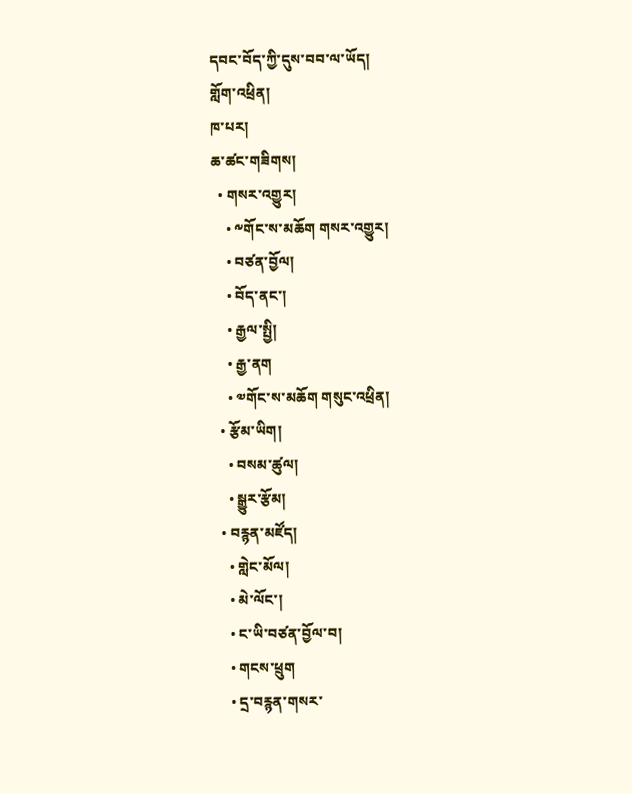དབང་བོད་ཀྱི་དུས་བབ་ལ་ཡོད།
གློག་འཕྲིན།
ཁ་པར།
ཆ་ཚང་གཟིགས།
  • གསར་འགྱུར།
    • ༸གོང་ས་མཆོག གསར་འགྱུར།
    • བཙན་བྱོལ།
    • བོད་ནང་།
    • རྒྱལ་སྤྱི།
    • རྒྱ་ནག
    • ༧གོང་ས་མཆོག གསུང་འཕྲིན།
  • རྩོམ་ཡིག།
    • བསམ་ཚུལ།
    • སྒྱུར་རྩོམ།
  • བརྙན་མཛོད།
    • གླེང་མོལ།
    • མེ་ལོང་།
    • ང་ཡི་བཙན་བྱོལ་བ།
    • གངས་ཕྲུག
    • དྲ་བརྙན་གསར་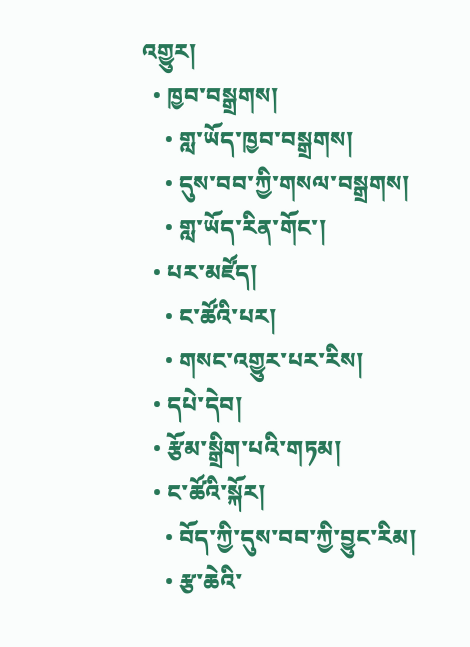འགྱུར།
  • ཁྱབ་བསྒྲགས།
    • གླ་ཡོད་ཁྱབ་བསྒྲགས།
    • དུས་བབ་ཀྱི་གསལ་བསྒྲགས།
    • གླ་ཡོད་རིན་གོང་།
  • པར་མཛོད།
    • ང་ཚོའི་པར།
    • གསང་འགྱུར་པར་རིས།
  • དཔེ་དེབ།
  • རྩོམ་སྒྲིག་པའི་གཏམ།
  • ང་ཚོའི་སྐོར།
    • བོད་ཀྱི་དུས་བབ་ཀྱི་བྱུང་རིམ།
    • རྩ་ཆེའི་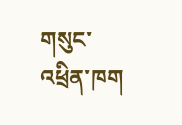གསུང་འཕྲིན་ཁག